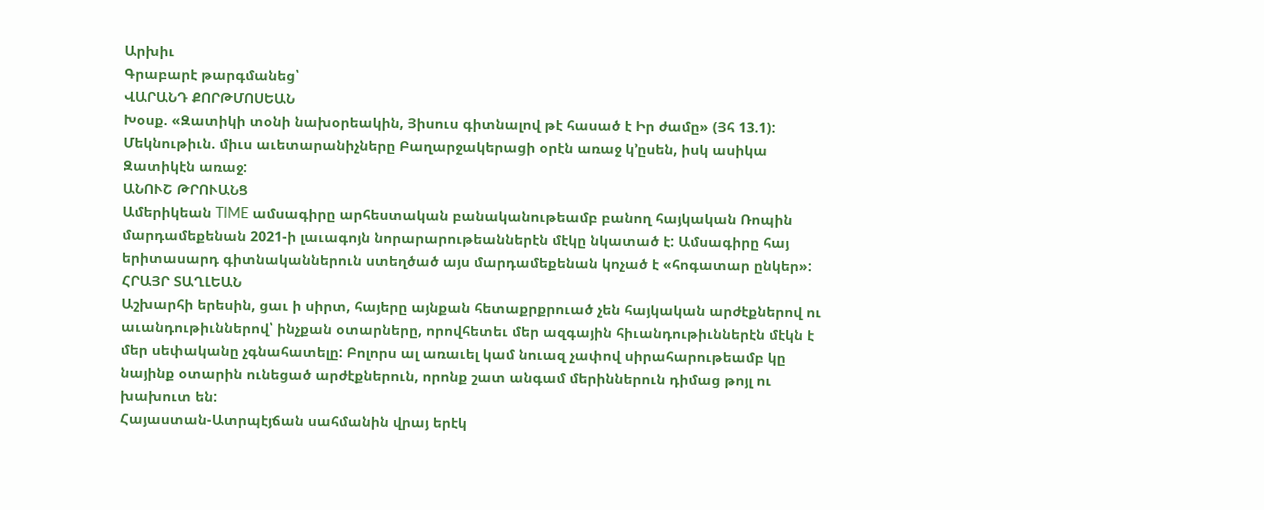Արխիւ
Գրաբարէ թարգմանեց՝
ՎԱՐԱՆԴ ՔՈՐԹՄՈՍԵԱՆ
Խօսք. «Զատիկի տօնի նախօրեակին, Յիսուս գիտնալով թէ հասած է Իր ժամը» (Յհ 13.1):
Մեկնութիւն. միւս աւետարանիչները Բաղարջակերացի օրէն առաջ կ՚ըսեն, իսկ ասիկա Զատիկէն առաջ:
ԱՆՈՒՇ ԹՐՈՒԱՆՑ
Ամերիկեան TIME ամսագիրը արհեստական բանականութեամբ բանող հայկական Ռոպին մարդամեքենան 2021-ի լաւագոյն նորարարութեաններէն մէկը նկատած է: Ամսագիրը հայ երիտասարդ գիտնականներուն ստեղծած այս մարդամեքենան կոչած է «հոգատար ընկեր»:
ՀՐԱՅՐ ՏԱՂԼԵԱՆ
Աշխարհի երեսին, ցաւ ի սիրտ, հայերը այնքան հետաքրքրուած չեն հայկական արժէքներով ու աւանդութիւններով՝ ինչքան օտարները, որովհետեւ մեր ազգային հիւանդութիւններէն մէկն է մեր սեփականը չգնահատելը: Բոլորս ալ առաւել կամ նուազ չափով սիրահարութեամբ կը նայինք օտարին ունեցած արժէքներուն, որոնք շատ անգամ մերիններուն դիմաց թոյլ ու խախուտ են:
Հայաստան-Ատրպէյճան սահմանին վրայ երէկ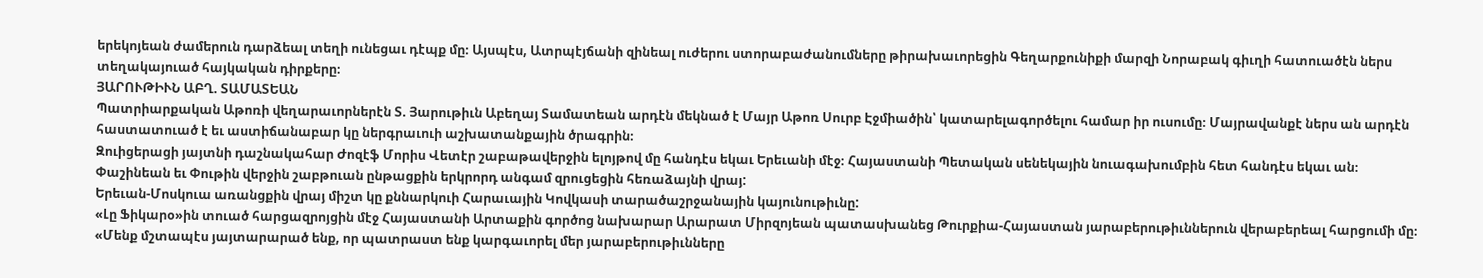երեկոյեան ժամերուն դարձեալ տեղի ունեցաւ դէպք մը։ Այսպէս, Ատրպէյճանի զինեալ ուժերու ստորաբաժանումները թիրախաւորեցին Գեղարքունիքի մարզի Նորաբակ գիւղի հատուածէն ներս տեղակայուած հայկական դիրքերը։
ՅԱՐՈՒԹԻՒՆ ԱԲՂ. ՏԱՄԱՏԵԱՆ
Պատրիարքական Աթոռի վեղարաւորներէն Տ. Յարութիւն Աբեղայ Տամատեան արդէն մեկնած է Մայր Աթոռ Սուրբ Էջմիածին՝ կատարելագործելու համար իր ուսումը։ Մայրավանքէ ներս ան արդէն հաստատուած է եւ աստիճանաբար կը ներգրաւուի աշխատանքային ծրագրին։
Զուիցերացի յայտնի դաշնակահար Ժոզէֆ Մորիս Վետէր շաբաթավերջին ելոյթով մը հանդէս եկաւ Երեւանի մէջ։ Հայաստանի Պետական սենեկային նուագախումբին հետ հանդէս եկաւ ան։
Փաշինեան եւ Փութին վերջին շաբթուան ընթացքին երկրորդ անգամ զրուցեցին հեռաձայնի վրայ:
Երեւան-Մոսկուա առանցքին վրայ միշտ կը քննարկուի Հարաւային Կովկասի տարածաշրջանային կայունութիւնը:
«Լը Ֆիկարօ»ին տուած հարցազրոյցին մէջ Հայաստանի Արտաքին գործոց նախարար Արարատ Միրզոյեան պատասխանեց Թուրքիա-Հայաստան յարաբերութիւններուն վերաբերեալ հարցումի մը։
«Մենք մշտապէս յայտարարած ենք, որ պատրաստ ենք կարգաւորել մեր յարաբերութիւնները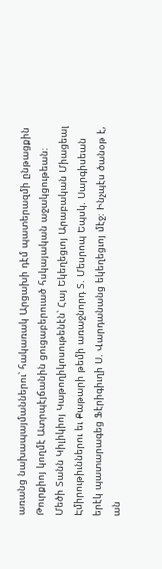առանց նախապայմաններու՝ հակառակ Արցախի դէմ պատերազմի ընթացքին Թուրքիոյ կողմէ Ատրպէյճանին ցուցաբերուած հսկայական աջակցութեան։
Մեծի Տանն Կիլիկիոյ Կաթողիկոսութենէն՝ Հայ Եկեղեցւոյ Արաբական Միացեալ Էմիրութիւններու եւ Քաթարի թեմի առաջնորդ Տ. Մեսրոպ Եպսկ. Սարգիսեան երէկ պատարագեց Ֆէրիգիւղի Ս. Վարդանանց եկեղեցւոյ մէջ։ Ինչպէս ծանօթ է, ան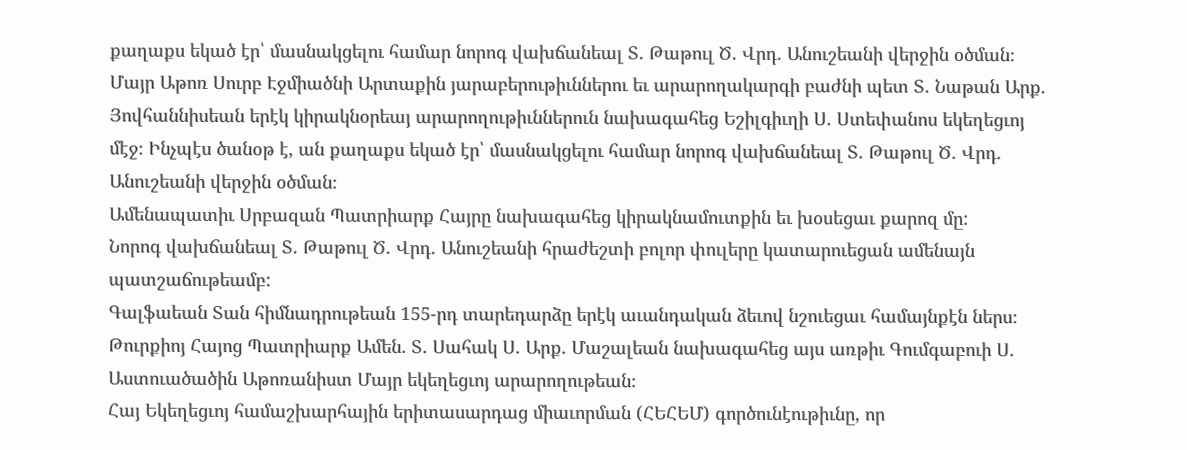քաղաքս եկած էր՝ մասնակցելու համար նորոգ վախճանեալ Տ. Թաթուլ Ծ. Վրդ. Անուշեանի վերջին օծման։
Մայր Աթոռ Սուրբ Էջմիածնի Արտաքին յարաբերութիւններու եւ արարողակարգի բաժնի պետ Տ. Նաթան Արք. Յովհաննիսեան երէկ կիրակնօրեայ արարողութիւններուն նախագահեց Եշիլգիւղի Ս. Ստեփանոս եկեղեցւոյ մէջ։ Ինչպէս ծանօթ է, ան քաղաքս եկած էր՝ մասնակցելու համար նորոգ վախճանեալ Տ. Թաթուլ Ծ. Վրդ. Անուշեանի վերջին օծման։
Ամենապատիւ Սրբազան Պատրիարք Հայրը նախագահեց կիրակնամուտքին եւ խօսեցաւ քարոզ մը:
Նորոգ վախճանեալ Տ. Թաթուլ Ծ. Վրդ. Անուշեանի հրաժեշտի բոլոր փուլերը կատարուեցան ամենայն պատշաճութեամբ:
Գալֆաեան Տան հիմնադրութեան 155-րդ տարեդարձը երէկ աւանդական ձեւով նշուեցաւ համայնքէն ներս։ Թուրքիոյ Հայոց Պատրիարք Ամեն. Տ. Սահակ Ս. Արք. Մաշալեան նախագահեց այս առթիւ Գումգաբուի Ս. Աստուածածին Աթոռանիստ Մայր եկեղեցւոյ արարողութեան։
Հայ Եկեղեցւոյ համաշխարհային երիտասարդաց միաւորման (ՀԵՀԵՄ) գործունէութիւնը, որ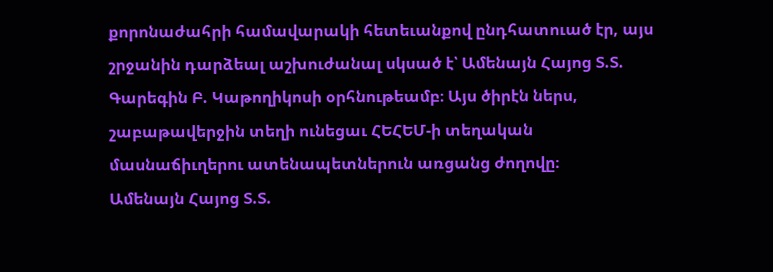քորոնաժահրի համավարակի հետեւանքով ընդհատուած էր, այս շրջանին դարձեալ աշխուժանալ սկսած է՝ Ամենայն Հայոց Տ.Տ. Գարեգին Բ. Կաթողիկոսի օրհնութեամբ։ Այս ծիրէն ներս, շաբաթավերջին տեղի ունեցաւ ՀԵՀԵՄ-ի տեղական մասնաճիւղերու ատենապետներուն առցանց ժողովը։
Ամենայն Հայոց Տ.Տ.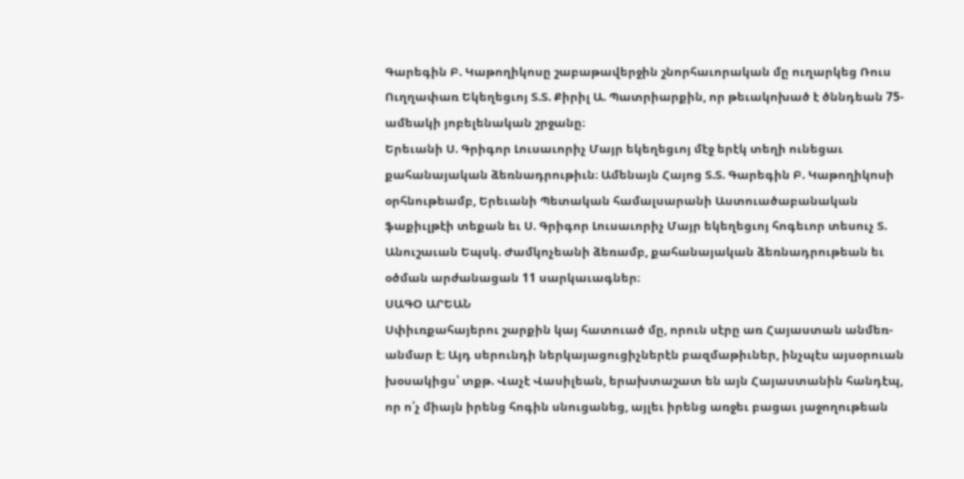Գարեգին Բ. Կաթողիկոսը շաբաթավերջին շնորհաւորական մը ուղարկեց Ռուս Ուղղափառ Եկեղեցւոյ Տ.Տ. Քիրիլ Ա. Պատրիարքին, որ թեւակոխած է ծննդեան 75-ամեակի յոբելենական շրջանը։
Երեւանի Ս. Գրիգոր Լուսաւորիչ Մայր եկեղեցւոյ մէջ երէկ տեղի ունեցաւ քահանայական ձեռնադրութիւն։ Ամենայն Հայոց Տ.Տ. Գարեգին Բ. Կաթողիկոսի օրհնութեամբ, Երեւանի Պետական համալսարանի Աստուածաբանական ֆաքիւլթէի տեքան եւ Ս. Գրիգոր Լուսաւորիչ Մայր եկեղեցւոյ հոգեւոր տեսուչ Տ. Անուշաւան Եպսկ. Ժամկոչեանի ձեռամբ, քահանայական ձեռնադրութեան եւ օծման արժանացան 11 սարկաւագներ։
ՍԱԳՕ ԱՐԵԱՆ
Սփիւռքահայերու շարքին կայ հատուած մը, որուն սէրը առ Հայաստան անմեռ-անմար է։ Այդ սերունդի ներկայացուցիչներէն բազմաթիւներ, ինչպէս այսօրուան խօսակիցս՝ տքթ. Վաչէ Վասիլեան, երախտաշատ են այն Հայաստանին հանդէպ, որ ո՛չ միայն իրենց հոգին սնուցանեց, այլեւ իրենց առջեւ բացաւ յաջողութեան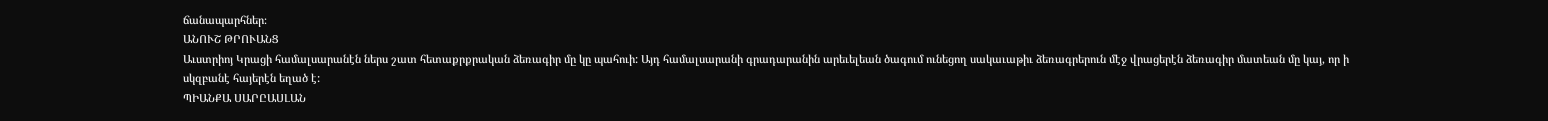ճանապարհներ։
ԱՆՈՒՇ ԹՐՈՒԱՆՑ
Աւստրիոյ Կրացի համալսարանէն ներս շատ հետաքրքրական ձեռագիր մը կը պահուի: Այդ համալսարանի գրադարանին արեւելեան ծագում ունեցող սակաւաթիւ ձեռագրերուն մէջ վրացերէն ձեռագիր մատեան մը կայ, որ ի սկզբանէ հայերէն եղած է:
ՊԻԱՆՔԱ ՍԱՐԸԱՍԼԱՆ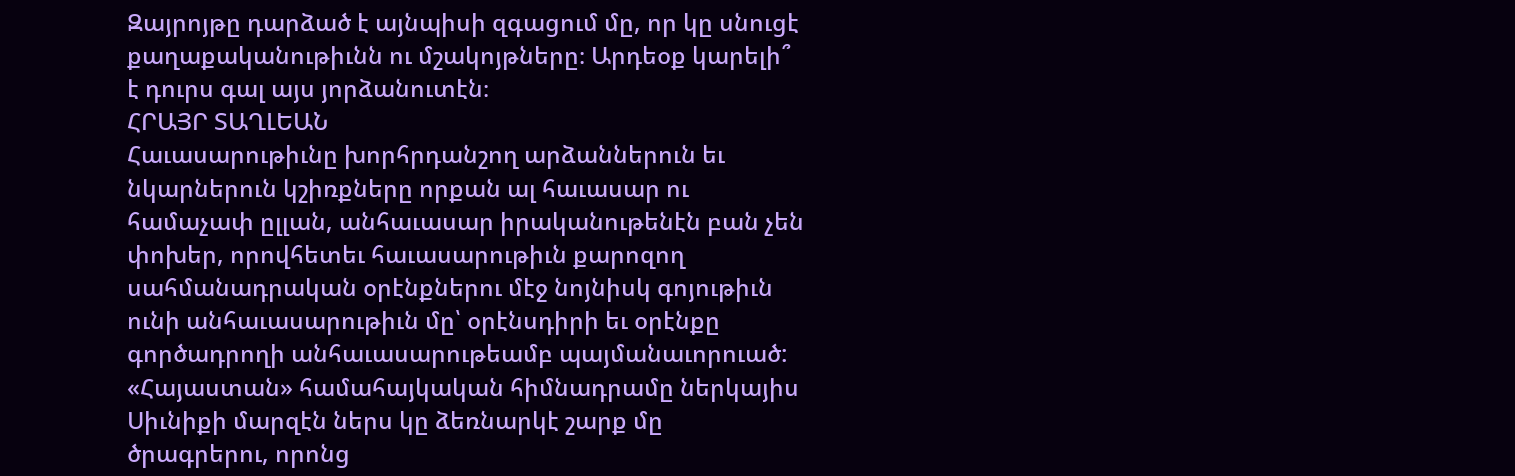Զայրոյթը դարձած է այնպիսի զգացում մը, որ կը սնուցէ քաղաքականութիւնն ու մշակոյթները։ Արդեօք կարելի՞ է դուրս գալ այս յորձանուտէն։
ՀՐԱՅՐ ՏԱՂԼԵԱՆ
Հաւասարութիւնը խորհրդանշող արձաններուն եւ նկարներուն կշիռքները որքան ալ հաւասար ու համաչափ ըլլան, անհաւասար իրականութենէն բան չեն փոխեր, որովհետեւ հաւասարութիւն քարոզող սահմանադրական օրէնքներու մէջ նոյնիսկ գոյութիւն ունի անհաւասարութիւն մը՝ օրէնսդիրի եւ օրէնքը գործադրողի անհաւասարութեամբ պայմանաւորուած:
«Հայաստան» համահայկական հիմնադրամը ներկայիս Սիւնիքի մարզէն ներս կը ձեռնարկէ շարք մը ծրագրերու, որոնց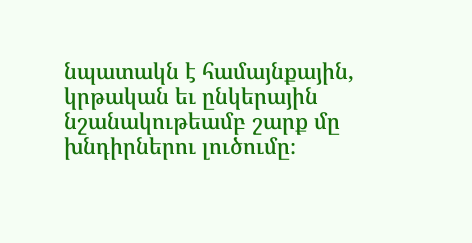նպատակն է համայնքային, կրթական եւ ընկերային նշանակութեամբ շարք մը խնդիրներու լուծումը։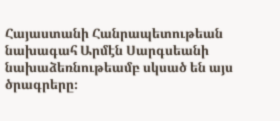Հայաստանի Հանրապետութեան նախագահ Արմէն Սարգսեանի նախաձեռնութեամբ սկսած են այս ծրագրերը։